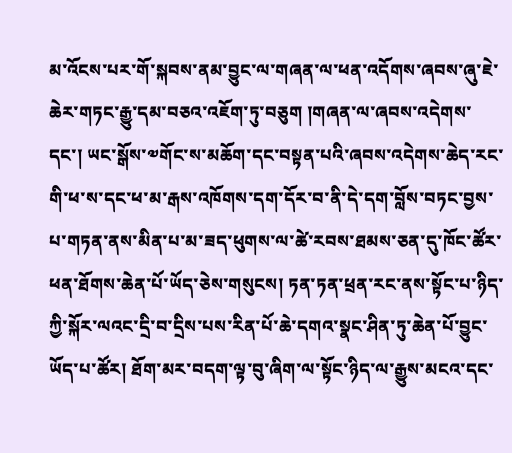མ་འོངས་པར་གོ་སྐབས་ནམ་བྱུང་ལ་གཞན་ལ་ཕན་འདོགས་ཞབས་ཞུ་ཇེ་ཆེར་གཏང་རྒྱུ་དམ་བཅའ་འཇོག་ཏུ་བཅུག །གཞན་ལ་ཞབས་འདེགས་དང་། ཡང་སྒོས་༧གོང་ས་མཆོག་དང་བསྟན་པའི་ཞབས་འདེགས་ཆེད་རང་གི་ཕ་ས་དང་ཕ་མ་རྒས་འཁོགས་དག་དོར་བ་ནི་དེ་དག་བློས་བཏང་བྱས་པ་གཏན་ནས་མིན་པ་མ་ཟད་ཕུགས་ལ་ཚེ་རབས་ཐམས་ཅན་དུ་ཁོང་ཚོར་ཕན་ཐོགས་ཆེན་པོ་ཡོད་ཅེས་གསུངས། ཏན་ཏན་ཕྲན་རང་ནས་སྟོང་པ་ཉིད་ཀྱི་སྐོར་ལའང་དྲི་བ་དྲིས་པས་རིན་པོ་ཆེ་དགའ་སྣང་ཤིན་ཏུ་ཆེན་པོ་བྱུང་ཡོད་པ་ཚོར། ཐོག་མར་བདག་ལྟ་བུ་ཞིག་ལ་སྟོང་ཉིད་ལ་རྒྱུས་མངའ་དང་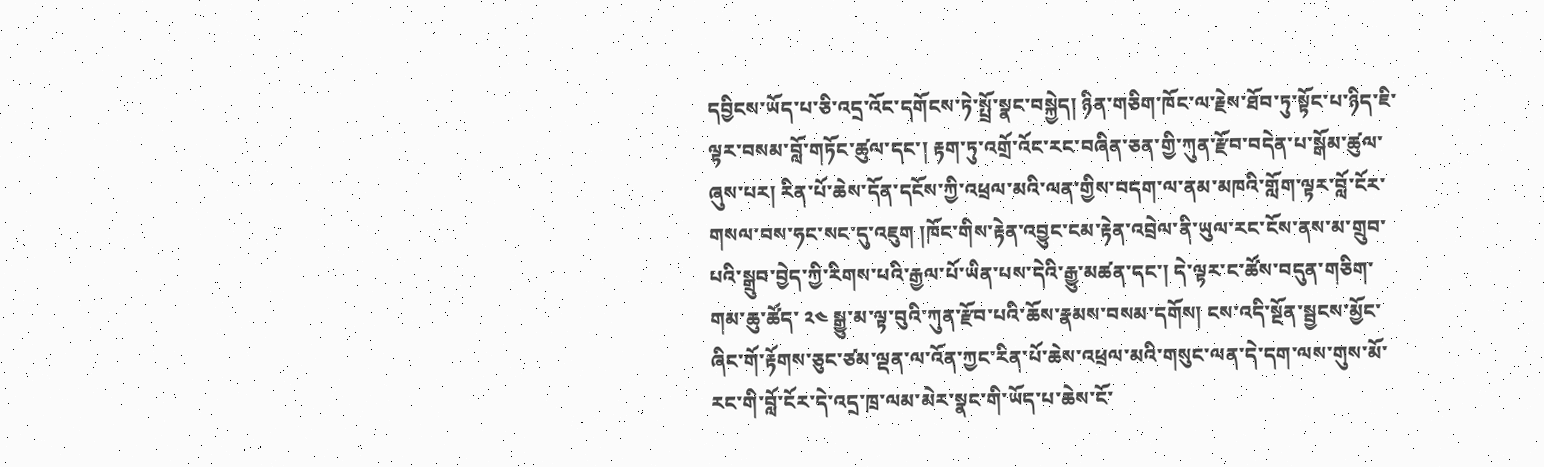དབྱིངས་ཡོད་པ་ཅི་འདྲ་འོང་དགོངས་ཏེ་སྤྲོ་སྣང་བསྐྱེད། ཉིན་གཅིག་ཁོང་ལ་རྗེས་ཐོབ་ཏུ་སྟོང་པ་ཉིད་ཇི་ལྟར་བསམ་བློ་གཏོང་ཚུལ་དང་། རྟག་ཏུ་འགྲོ་འོང་རང་བཞིན་ཅན་གྱི་ཀུན་རྫོབ་བདེན་པ་སྒོམ་ཚུལ་ཞུས་པར། རིན་པོ་ཆེས་དོན་དངོས་ཀྱི་འཕྲལ་མའི་ལན་གྱིས་བདག་ལ་ནམ་མཁའི་གློག་ལྟར་བློ་ངོར་གསལ་བས་ཧང་སང་དུ་འཇུག །ཁོང་གིས་རྟེན་འབྱུང་ངམ་རྟེན་འབྲེལ་ནི་ཡུལ་རང་ངོས་ནས་མ་གྲུབ་པའི་སྒྲུབ་བྱེད་ཀྱི་རིགས་པའི་རྒྱལ་པོ་ཡིན་པས་དེའི་རྒྱུ་མཚན་དང་། དེ་ལྟར་ང་ཚོས་བདུན་གཅིག་གམ་ཆུ་ཚོད་ ༢༤ སྒྱུ་མ་ལྟ་བུའི་ཀུན་རྫོབ་པའི་ཆོས་རྣམས་བསམ་དགོས། ངས་འདི་སྔོན་སྦྱངས་མྱོང་ཞིང་གོ་རྟོགས་ཅུང་ཙམ་ལྡན་ལ་འོན་ཀྱང་རིན་པོ་ཆེས་འཕྲལ་མའི་གསུང་ལན་དེ་དག་ལས་གུས་མོ་རང་གི་བློ་ངོར་དེ་འདྲ་ཁྲ་ལམ་མེར་སྣང་གི་ཡོད་པ་ཆེས་ངོ་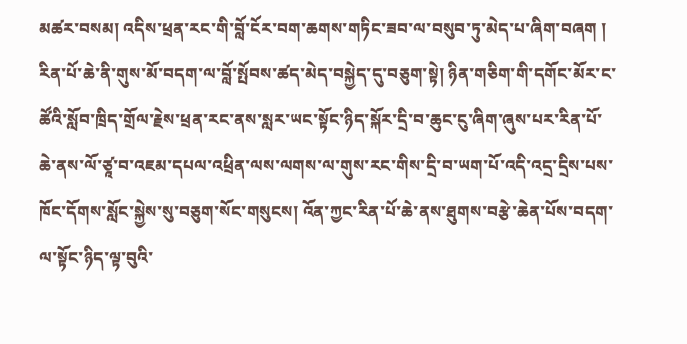མཚར་བསམ། འདིས་ཕྲན་རང་གི་བློ་ངོར་བག་ཆགས་གཏིང་ཟབ་ལ་བསུབ་ཏུ་མེད་པ་ཞིག་བཞག ། རིན་པོ་ཆེ་ནི་གུས་མོ་བདག་ལ་བློ་སྤོབས་ཚད་མེད་བསྐྱེད་དུ་བཅུག་སྟེ། ཉིན་གཅིག་གི་དགོང་མོར་ང་ཚོའི་སློབ་ཁྲིད་གྲོལ་རྗེས་ཕྲན་རང་ནས་སླར་ཡང་སྟོང་ཉིད་སྐོར་དྲི་བ་ཆུང་ངུ་ཞིག་ཞུས་པར་རིན་པོ་ཆེ་ནས་ལོ་ཙཱ་བ་འཇམ་དཔལ་འཕྲིན་ལས་ལགས་ལ་གུས་རང་གིས་དྲི་བ་ཡག་པོ་འདི་འདྲ་དྲིས་པས་ཁོང་དོགས་སློང་སྐྱེས་སུ་བཅུག་སོང་གསུངས། འོན་ཀྱང་རིན་པོ་ཆེ་ནས་ཐུགས་བརྩེ་ཆེན་པོས་བདག་ལ་སྟོང་ཉིད་ལྟ་བུའི་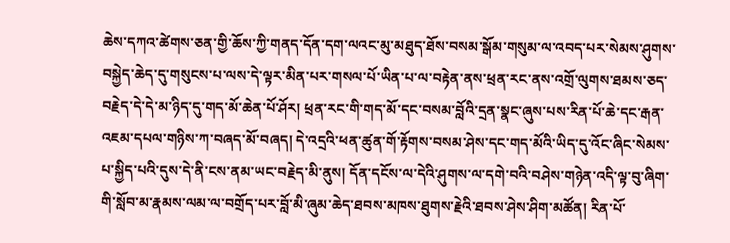ཆེས་དཀའ་ཚེགས་ཅན་གྱི་ཆོས་ཀྱི་གནད་དོན་དག་ལའང་མུ་མཐུད་ཐོས་བསམ་སྒོམ་གསུམ་ལ་འབད་པར་སེམས་ཤུགས་བསྐྱེད་ཆེད་དུ་གསུངས་པ་ལས་དེ་ལྟར་མིན་པར་གསལ་པོ་ཡིན་པ་ལ་བརྟེན་ནས་ཕྲན་རང་ནས་འགྲོ་ལུགས་ཐམས་ཅད་བརྗེད་དེ་དེ་མ་ཉིད་དུ་གད་མོ་ཆེན་པོ་ཤོར། ཕྲན་རང་གི་གད་མོ་དང་བསམ་བློའི་དྲན་སྣང་ཞུས་པས་རིན་པོ་ཆེ་དང་རྒན་འཇམ་དཔལ་གཉིས་ཀ་བཞད་མོ་བཞད། དེ་འདྲའི་ཕན་ཚུན་གོ་རྟོགས་བསམ་ཤེས་དང་གད་མོའི་ཡིད་དུ་འོང་ཞིང་སེམས་པ་སྐྱིད་པའི་དུས་དེ་ནི་ངས་ནམ་ཡང་བརྗེད་མི་ནུས། དོན་དངོས་ལ་དེའི་ཤུགས་ལ་དགེ་བའི་བཤེས་གཉེན་འདི་ལྟ་བུ་ཞིག་གི་སློབ་མ་རྣམས་ལམ་ལ་བགྲོད་པར་བློ་མི་ཞུམ་ཆེད་ཐབས་མཁས་ཐུགས་རྗེའི་ཐབས་ཤེས་ཤིག་མཚོན། རིན་པོ་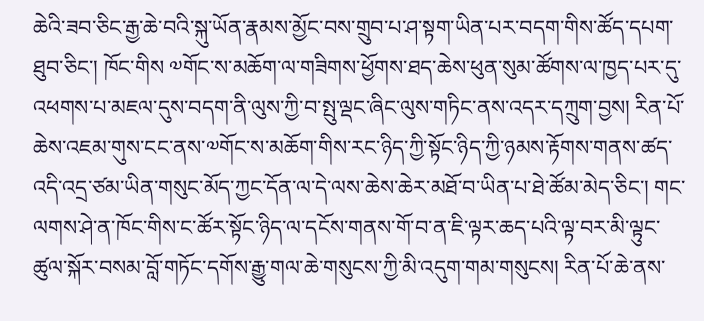ཆེའི་ཟབ་ཅིང་རྒྱ་ཆེ་བའི་སྐུ་ཡོན་རྣམས་མྱོང་བས་གྲུབ་པ་ཤ་སྟག་ཡིན་པར་བདག་གིས་ཚོད་དཔག་ཐུབ་ཅིང་། ཁོང་གིས ༧གོང་ས་མཆོག་ལ་གཟིགས་ཕྱོགས་ཐད་ཆེས་ཕུན་སུམ་ཚོགས་ལ་ཁྱད་པར་དུ་འཕགས་པ་མཇལ་དུས་བདག་ནི་ལུས་ཀྱི་བ་སྤུ་ལྡང་ཞིང་ལུས་གཏིང་ནས་འདར་དཀྲུག་བྱས། རིན་པོ་ཆེས་འཇམ་གུས་ངང་ནས་༧གོང་ས་མཆོག་གིས་རང་ཉིད་ཀྱི་སྟོང་ཉིད་ཀྱི་ཉམས་རྟོགས་གནས་ཚད་འདི་འདྲ་ཙམ་ཡིན་གསུང་མོད་ཀྱང་དོན་ལ་དེ་ལས་ཆེས་ཆེར་མཐོ་བ་ཡིན་པ་ཐེ་ཚོམ་མེད་ཅིང་། གང་ལགས་ཤེ་ན་ཁོང་གིས་ང་ཚོར་སྟོང་ཉིད་ལ་དངོས་གནས་གོ་བ་ན་ཇི་ལྟར་ཆད་པའི་ལྟ་བར་མི་ལྟུང་ཚུལ་སྐོར་བསམ་བློ་གཏོང་དགོས་རྒྱུ་གལ་ཆེ་གསུངས་ཀྱི་མི་འདུག་གམ་གསུངས། རིན་པོ་ཆེ་ནས་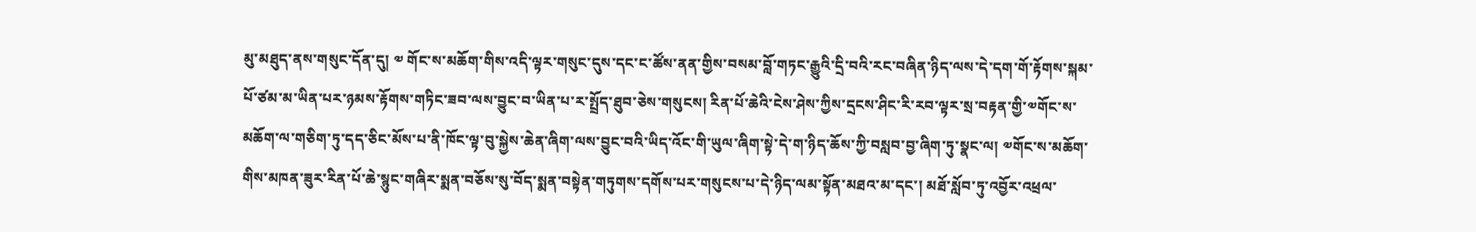མུ་མཐུད་ནས་གསུང་དོན་དུ། ༧ གོང་ས་མཆོག་གིས་འདི་ལྟར་གསུང་དུས་དང་ང་ཚོས་ནན་གྱིས་བསམ་བློ་གཏང་རྒྱུའི་དྲི་བའི་རང་བཞིན་ཉིད་ལས་དེ་དག་གོ་རྟོགས་སྐམ་པོ་ཙམ་མ་ཡིན་པར་ཉམས་རྟོགས་གཏིང་ཟབ་ལས་བྱུང་བ་ཡིན་པ་ར་སྤྲོད་ཐུབ་ཅེས་གསུངས། རིན་པོ་ཆེའི་ངེས་ཤེས་ཀྱིས་དྲངས་ཤིང་རི་རབ་ལྟར་སྲ་བརྟན་གྱི་༧གོང་ས་མཆོག་ལ་གཅིག་ཏུ་དད་ཅིང་མོས་པ་ནི་ཁོང་ལྟ་བུ་སྐྱེས་ཆེན་ཞིག་ལས་བྱུང་བའི་ཡིད་འོང་གི་ཡུལ་ཞིག་སྟེ་དེ་ག་ཉིད་ཆོས་ཀྱི་བསླབ་བྱ་ཞིག་ཏུ་སྣང་ལ། ༧གོང་ས་མཆོག་གིས་མཁན་ཟུར་རིན་པོ་ཆེ་སྙུང་གཞིར་སྨན་བཅོས་སུ་བོད་སྨན་བསྟེན་གཏུགས་དགོས་པར་གསུངས་པ་དེ་ཉིད་ལམ་སྟོན་མཐའ་མ་དང་། མཐོ་སློབ་ཏུ་འབྱོར་འཕྲལ་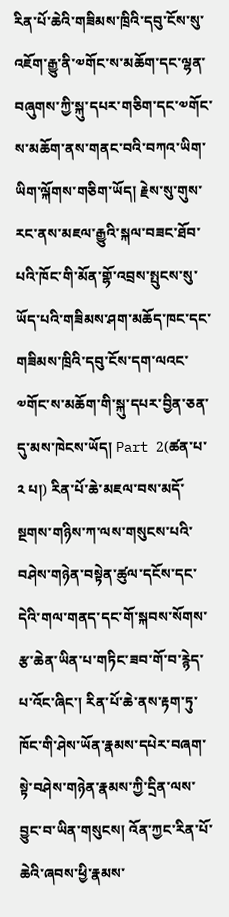རིན་པོ་ཆེའི་གཟིམས་ཁྲིའི་དབུ་ངོས་སུ་འཇོག་རྒྱུ་ནི་༧གོང་ས་མཆོག་དང་ལྷན་བཞུགས་ཀྱི་སྐུ་དཔར་གཅིག་དང་༧གོང་ས་མཆོག་ནས་གནང་བའི་བཀའ་ཡིག་ཡིག་ལྐོགས་གཅིག་ཡོད། རྗེས་སུ་གུས་རང་ནས་མཇལ་རྒྱུའི་སྐལ་བཟང་ཐོབ་པའི་ཁོང་གི་མོན་གྷོ་འབྲས་སྤུངས་སུ་ཡོད་པའི་གཟིམས་ཤག་མཆོད་ཁང་དང་གཟིམས་ཁྲིའི་དབུ་ངོས་དག་ལའང་༧གོང་ས་མཆོག་གི་སྐུ་དཔར་བྱིན་ཅན་དུ་མས་ཁེངས་ཡོད། Part 2(ཚན་པ་ ༢ པ།) རིན་པོ་ཆེ་མཇལ་བས་མདོ་སྔགས་གཉིས་ཀ་ལས་གསུངས་པའི་བཤེས་གཉེན་བསྟེན་ཚུལ་དངོས་དང་དེའི་གལ་གནད་དང་གོ་སྐབས་སོགས་རྩ་ཆེན་ཡིན་པ་གཏིང་ཟབ་གོ་བ་རྙེད་པ་འོང་ཞིང་། རིན་པོ་ཆེ་ནས་རྟག་ཏུ་ཁོང་གི་ཤེས་ཡོན་རྣམས་དཔེར་བཞག་སྟེ་བཤེས་གཉེན་རྣམས་ཀྱི་དྲིན་ལས་བྱུང་བ་ཡིན་གསུངས། འོན་ཀྱང་རིན་པོ་ཆེའི་ཞབས་ཕྱི་རྣམས་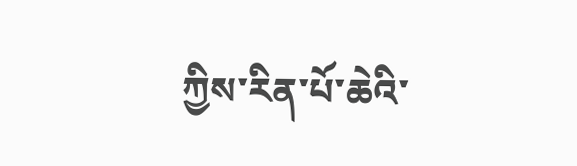ཀྱིས་རིན་པོ་ཆེའི་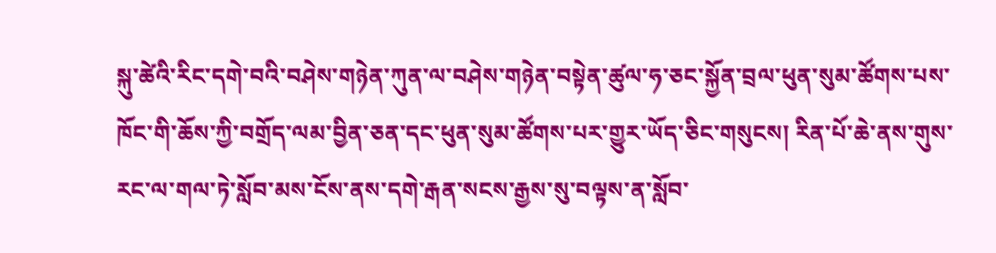སྐུ་ཚེའི་རིང་དགེ་བའི་བཤེས་གཉེན་ཀུན་ལ་བཤེས་གཉེན་བསྟེན་ཚུལ་ཧ་ཅང་སྐྱོན་བྲལ་ཕུན་སུམ་ཚོགས་པས་ཁོང་གི་ཆོས་ཀྱི་བགྲོད་ལམ་བྱིན་ཅན་དང་ཕུན་སུམ་ཚོགས་པར་གྱུར་ཡོད་ཅིང་གསུངས། རིན་པོ་ཆེ་ནས་གུས་རང་ལ་གལ་ཏེ་སློབ་མས་ངོས་ནས་དགེ་རྒན་སངས་རྒྱས་སུ་བལྟས་ན་སློབ་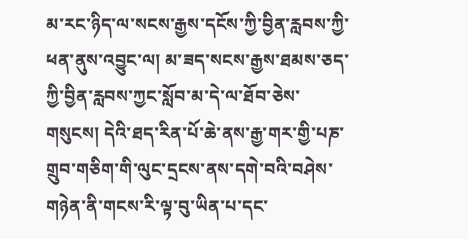མ་རང་ཉིད་ལ་སངས་རྒྱས་དངོས་ཀྱི་བྱིན་རླབས་ཀྱི་ཕན་ནུས་འབྱུང་ལ། མ་ཟད་སངས་རྒྱས་ཐམས་ཅད་ཀྱི་བྱིན་རླབས་ཀྱང་སློབ་མ་དེ་ལ་ཐོབ་ཅེས་གསུངས། དེའི་ཐད་རིན་པོ་ཆེ་ནས་རྒྱ་གར་གྱི་པཎ་གྲུབ་གཅིག་གི་ལུང་དྲངས་ནས་དགེ་བའི་བཤེས་གཉེན་ནི་གངས་རི་ལྟ་བུ་ཡིན་པ་དང་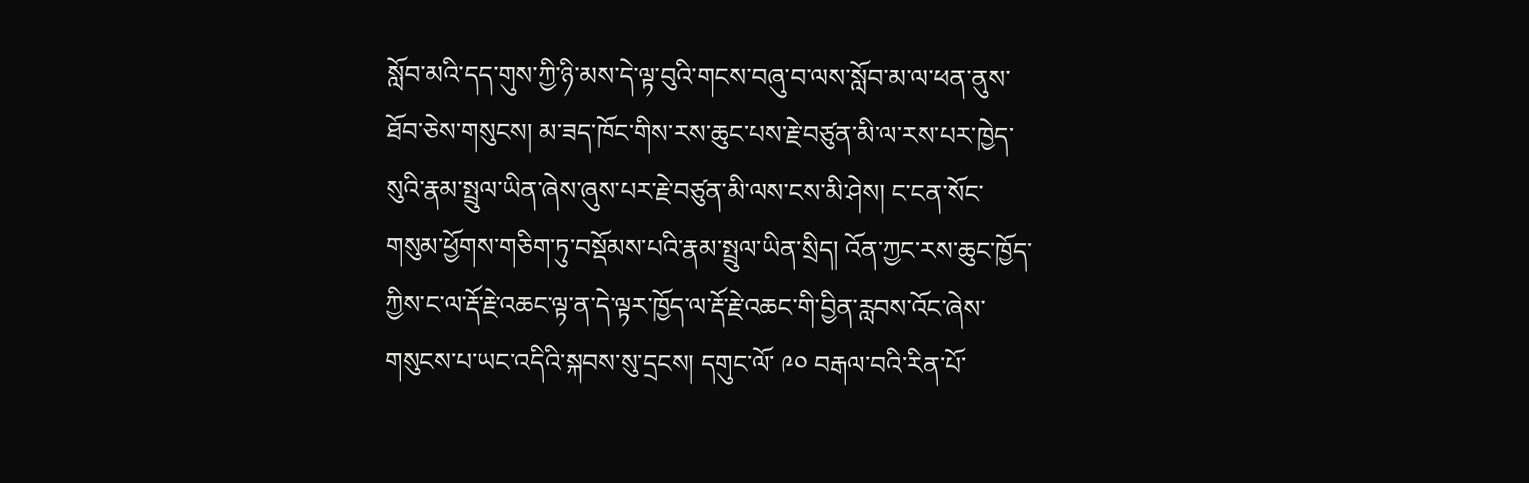སློབ་མའི་དད་གུས་ཀྱི་ཉི་མས་དེ་ལྟ་བུའི་གངས་བཞུ་བ་ལས་སློབ་མ་ལ་ཕན་ནུས་ཐོབ་ཅེས་གསུངས། མ་ཟད་ཁོང་གིས་རས་ཆུང་པས་རྗེ་བཙུན་མི་ལ་རས་པར་ཁྱེད་སུའི་རྣམ་སྤྲུལ་ཡིན་ཞེས་ཞུས་པར་རྗེ་བཙུན་མི་ལས་ངས་མི་ཤེས། ང་ངན་སོང་གསུམ་ཕྱོགས་གཅིག་ཏུ་བསྡོམས་པའི་རྣམ་སྤྲུལ་ཡིན་སྲིད། འོན་ཀྱང་རས་ཆུང་ཁྱོད་ཀྱིས་ང་ལ་རྡོ་རྗེ་འཆང་ལྟ་ན་དེ་ལྟར་ཁྱོད་ལ་རྡོ་རྗེ་འཆང་གི་བྱིན་རླབས་འོང་ཞེས་གསུངས་པ་ཡང་འདིའི་སྐབས་སུ་དྲངས། དགུང་ལོ་ ༩༠ བརྒལ་བའི་རིན་པོ་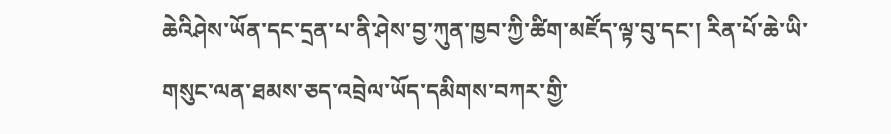ཆེའིཤེས་ཡོན་དང་དྲན་པ་ནི་ཤེས་བྱ་ཀུན་ཁྱབ་ཀྱི་ཚིག་མཛོད་ལྟ་བུ་དང་། རིན་པོ་ཆེ་ཡི་གསུང་ལན་ཐམས་ཅད་འབྲེལ་ཡོད་དམིགས་བཀར་གྱི་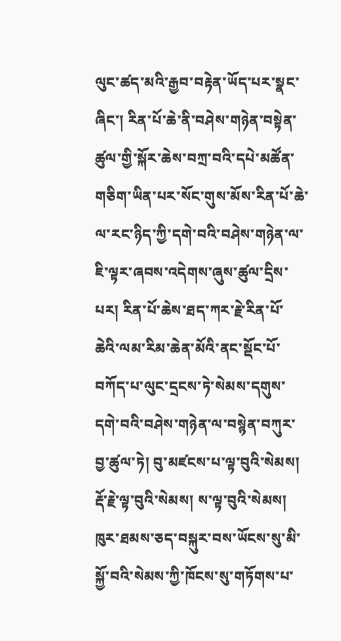ལུང་ཚད་མའི་རྒྱབ་བརྟེན་ཡོད་པར་སྣང་ཞིང་། རིན་པོ་ཆེ་ནི་བཤེས་གཉེན་བསྟེན་ཚུལ་གྱི་སྐོར་ཆེས་བཀྲ་བའི་དཔེ་མཚོན་གཅིག་ཡིན་པར་སོང་གུས་མོས་རིན་པོ་ཆེ་ལ་རང་ཉིད་ཀྱི་དགེ་བའི་བཤེས་གཉེན་ལ་ཇི་ལྟར་ཞབས་འདེགས་ཞུས་ཚུལ་དྲིས་པར། རིན་པོ་ཆེས་ཐད་ཀར་རྗེ་རིན་པོ་ཆེའི་ལམ་རིམ་ཆེན་མོའི་ནང་སྡོང་པོ་བཀོད་པ་ལུང་དྲངས་ཏེ་སེམས་དགུས་དགེ་བའི་བཤེས་གཉེན་ལ་བསྙེན་བཀུར་བྱ་ཚུལ་ཏེ། བུ་མཛངས་པ་ལྟ་བུའི་སེམས། རྡོ་རྗེ་ལྟ་བུའི་སེམས། ས་ལྟ་བུའི་སེམས། ཁུར་ཐམས་ཅད་བསྐུར་བས་ཡོངས་སུ་མི་སྐྱོ་བའི་སེམས་ཀྱི་ཁོངས་སུ་གཏོགས་པ་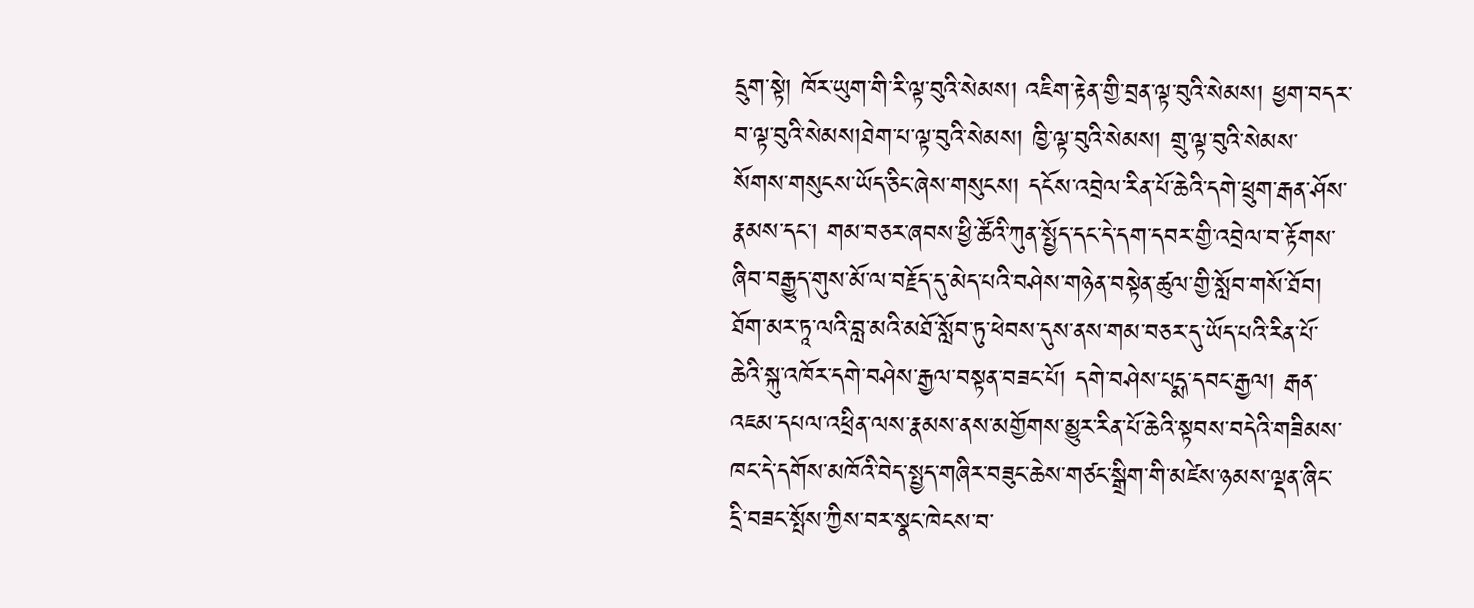དྲུག་སྟེ། ཁོར་ཡུག་གི་རི་ལྟ་བུའི་སེམས། འཇིག་རྟེན་གྱི་བྲན་ལྟ་བུའི་སེམས། ཕྱག་བདར་བ་ལྟ་བུའི་སེམས།ཐེག་པ་ལྟ་བུའི་སེམས། ཁྱི་ལྟ་བུའི་སེམས། གྲུ་ལྟ་བུའི་སེམས་སོགས་གསུངས་ཡོད་ཅིང་ཞེས་གསུངས། དངོས་འབྲེལ་རིན་པོ་ཆེའི་དགེ་ཕྲུག་རྒན་ཤོས་རྣམས་དང་། གམ་བཅར་ཞབས་ཕྱི་ཚོའི་ཀུན་སྤྱོད་དང་དེ་དག་དབར་གྱི་འབྲེལ་བ་རྟོགས་ཞིབ་བརྒྱུད་གུས་མོ་ལ་བརྗོད་དུ་མེད་པའི་བཤེས་གཉེན་བསྟེན་ཚུལ་གྱི་སློབ་གསོ་ཐོབ། ཐོག་མར་ཏཱ་ལའི་བླ་མའི་མཐོ་སློབ་ཏུ་ཕེབས་དུས་ནས་གམ་བཅར་དུ་ཡོད་པའི་རིན་པོ་ཆེའི་སྐུ་འཁོར་དགེ་བཤེས་རྒྱལ་བསྟན་བཟང་པོ། དགེ་བཤེས་པདྨ་དབང་རྒྱལ། རྒན་འཇམ་དཔལ་འཕྲིན་ལས་རྣམས་ནས་མགྱོགས་མྱུར་རིན་པོ་ཆེའི་སྟབས་བདེའི་གཟིམས་ཁང་དེ་དགོས་མཁོའི་བེད་སྤྱད་གཞིར་བཟུང་ཆེས་གཙང་སྒྲིག་གི་མཛེས་ཉམས་ལྡན་ཞིང་དྲི་བཟང་སྤོས་ཀྱིས་བར་སྣང་ཁེངས་བ་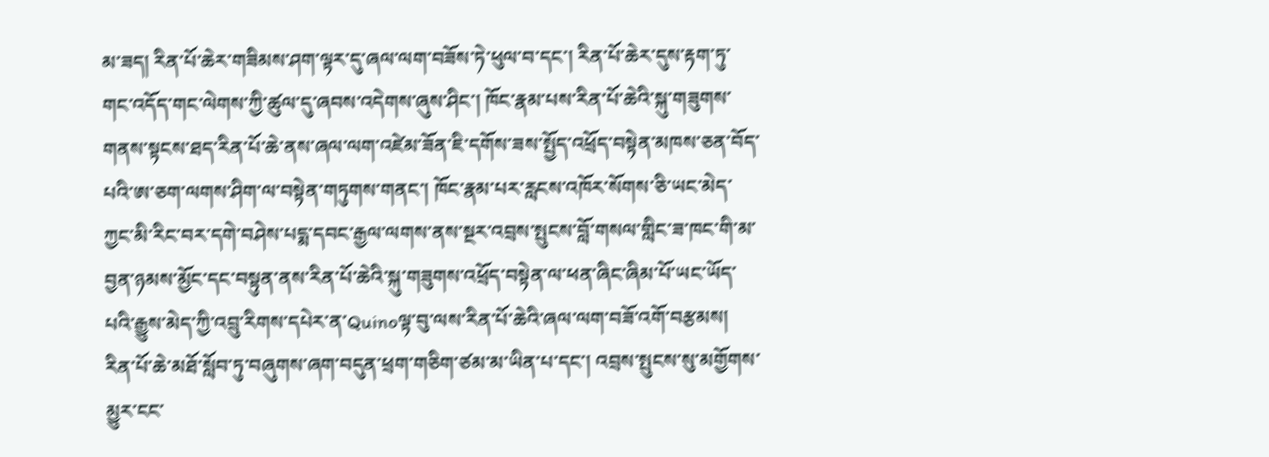མ་ཟད། རིན་པོ་ཆེར་གཟིམས་ཤག་ལྟར་དུ་ཞལ་ལག་བཟོས་ཏེ་ཕུལ་བ་དང་། རིན་པོ་ཆེར་དུས་རྟག་ཏུ་གང་འདོད་གང་ལེགས་ཀྱི་ཚུལ་དུ་ཞབས་འདེགས་ཞུས་ཤིང་། ཁོང་རྣམ་པས་རིན་པོ་ཆེའི་སྐུ་གཟུགས་གནས་སྟངས་ཐད་རིན་པོ་ཆེ་ནས་ཞལ་ལག་འཛེམ་ཟོན་ཇི་དགོས་ཟས་སྤྱོད་འཕྲོད་བསྟེན་མཁས་ཅན་བོད་པའི་ཨ་ཅག་ལགས་ཤིག་ལ་བསྟེན་གཏུགས་གནང་། ཁོང་རྣམ་པར་རླངས་འཁོར་སོགས་ཅི་ཡང་མེད་ཀྱང་མི་རིང་བར་དགེ་བཤེས་པདྨ་དབང་རྒྱལ་ལགས་ནས་སྔར་འབྲས་སྤུངས་བློ་གསལ་གླིང་ཟ་ཁང་གི་མ་བྱན་ཉམས་མྱོང་དང་བསྟུན་ནས་རིན་པོ་ཆེའི་སྐུ་གཟུགས་འཕྲོད་བསྟེན་ལ་ཕན་ཞིང་ཞིམ་པོ་ཡང་ཡོད་པའི་རྒྱུས་མེད་ཀྱི་འབྲུ་རིགས་དཔེར་ན་Quinoལྟ་བུ་ལས་རིན་པོ་ཆེའི་ཞལ་ལག་བཟོ་འགོ་བརྩམས། རིན་པོ་ཆེ་མཐོ་སློབ་ཏུ་བཞུགས་ཞག་བདུན་ཕྲག་གཅིག་ཙམ་མ་ཡིན་པ་དང་། འབྲས་སྤུངས་སུ་མགྱོགས་མྱུར་ངང་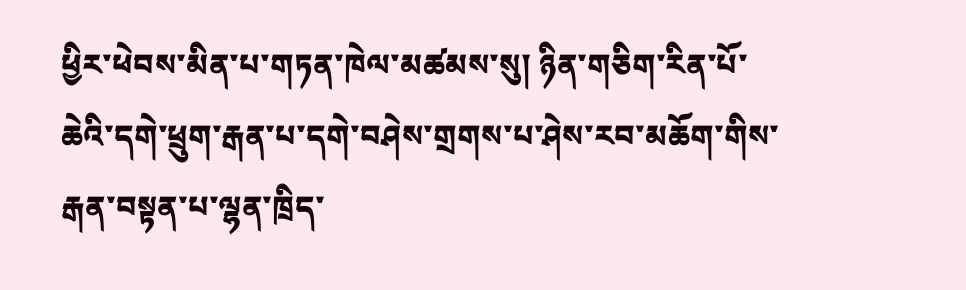ཕྱིར་ཕེབས་མིན་པ་གཏན་ཁེལ་མཚམས་སུ། ཉིན་གཅིག་རིན་པོ་ཆེའི་དགེ་ཕྲུག་རྒན་པ་དགེ་བཤེས་གྲགས་པ་ཤེས་རབ་མཆོག་གིས་རྒན་བསྟན་པ་ལྷན་ཁྲིད་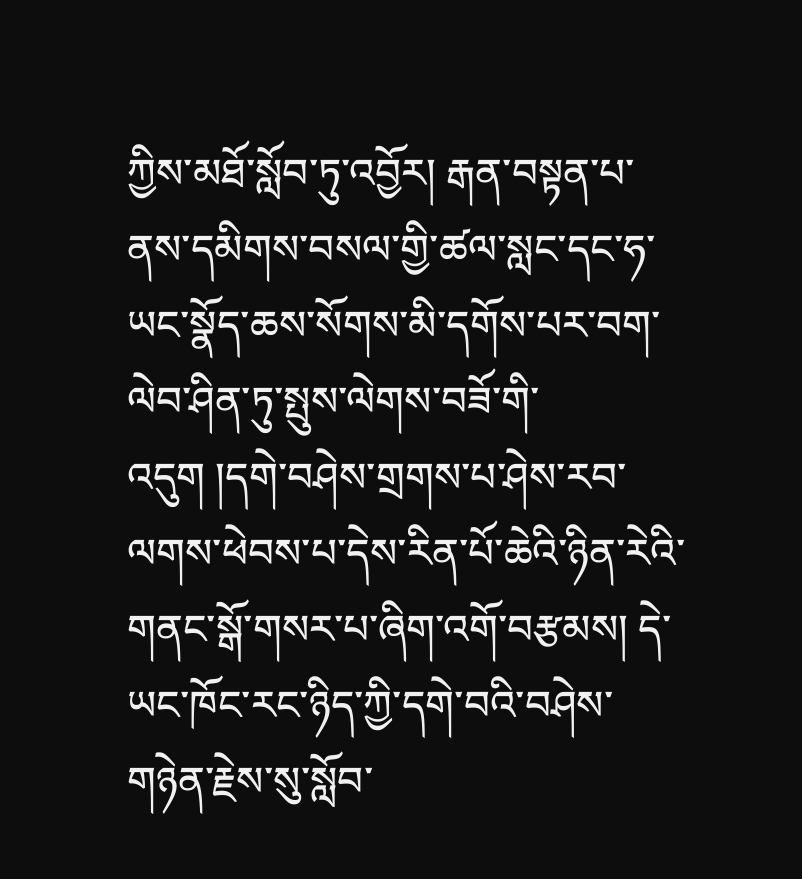ཀྱིས་མཐོ་སློབ་ཏུ་འབྱོར། རྒན་བསྟན་པ་ནས་དམིགས་བསལ་གྱི་ཚལ་སླང་དང་ཧ་ཡང་སྣོད་ཆས་སོགས་མི་དགོས་པར་བག་ལེབ་ཤིན་ཏུ་སྤུས་ལེགས་བཟོ་གི་འདུག །དགེ་བཤེས་གྲགས་པ་ཤེས་རབ་ལགས་ཕེབས་པ་དེས་རིན་པོ་ཆེའི་ཉིན་རེའི་གནང་སྒོ་གསར་པ་ཞིག་འགོ་བརྩམས། དེ་ཡང་ཁོང་རང་ཉིད་ཀྱི་དགེ་བའི་བཤེས་གཉེན་རྗེས་སུ་སློབ་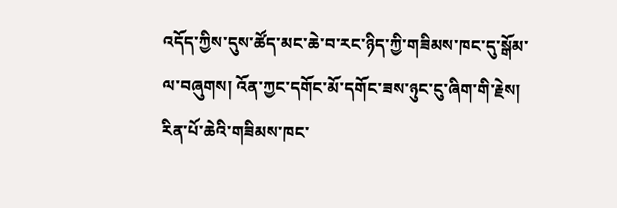འདོད་ཀྱིས་དུས་ཚོད་མང་ཆེ་བ་རང་ཉིད་ཀྱི་གཟིམས་ཁང་དུ་སྒོམ་ལ་བཞུགས། འོན་ཀྱང་དགོང་མོ་དགོང་ཟས་ཉུང་ངུ་ཞིག་གི་རྗེས། རིན་པོ་ཆེའི་གཟིམས་ཁང་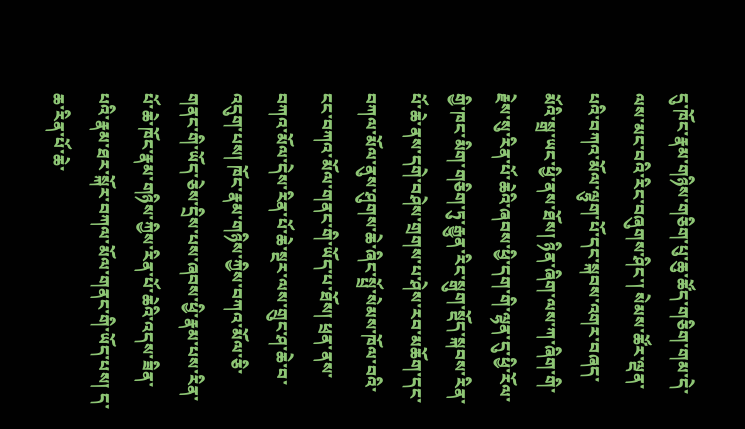དུ་ཁོང་རྣམ་གཉིས་གཅིག་པུ་ཆུ་ཚོད་གཅིག་གམ་དེ་ལས་མང་བའི་རིང་བཞུགས་ཤིང་། སེམས་ཚོར་ལྡན་པའི་བཀའ་མོལ་ལྷུག་པོ་དང་སྐབས་འགར་བཞད་མོའི་སྒྲ་ཡང་ཕྱི་ནས་ཐོས། ཉིན་ཞིག་ལས་ཀ་ཞིག་གི་རྗེས་སུ་རིན་པོ་ཆེའི་ཞབས་ཕྱི་དག་གི་ལྷན་དུ་ཕྱི་རོལ་གྱི་ཁང་མིག་གཅིག་ཏུ་རྒྱུན་རིང་སྒུག་སྡོད་སྐབས་རིན་པོ་ཆེ་ནས་དགེ་བཤེས་གྲགས་པ་ཤེས་རབ་མཆོག་དང་བཀལ་མོལ་ནུས་ཤུགས་ཆེ་ཞིང་སྤྲོ་སེམས་ཁོལ་བའི་ངང་བཀའ་མོལ་གནང་གི་ཡོད་པ་ཐོས། ཕྲན་ནས་བཀའ་མོལ་དེས་རིན་པོ་ཆེ་སྔར་ལས་གྲུང་ཤ་ཆེ་བ་འདུག་པས། ཁོང་རྣམ་གཉིས་ཀྱིས་བཀའ་མོལ་ཅི་གནང་གི་ཡོད་ཅེས་དྲིས་པས་ཞབས་ཕྱི་རྣམ་པས་རིན་པོ་ཆེ་ཁོང་རྣམ་གཉིས་ཀྱིས་རིན་པོ་ཆེའི་འདས་ཟིན་པའི་རྣམ་ཐར་སྐོར་བཀལ་མོལ་གནང་གི་ཡོད་པས། ད་ཆ་རིན་པོ་ཆེ་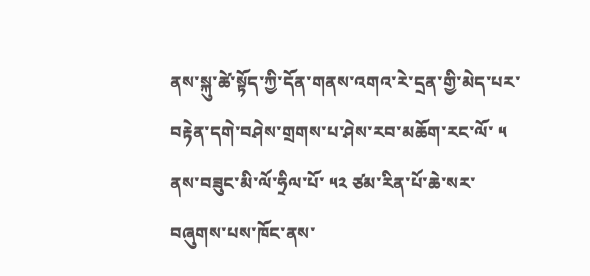ནས་སྐུ་ཚེ་སྟོད་ཀྱི་དོན་གནས་འགའ་རེ་དྲན་གྱི་མེད་པར་བརྟེན་དགེ་བཤེས་གྲགས་པ་ཤེས་རབ་མཆོག་རང་ལོ་ ༥ ནས་བཟུང་མི་ལོ་ཧྲིལ་པོ་ ༥༢ ཙམ་རིན་པོ་ཆེ་སར་བཞུགས་པས་ཁོང་ནས་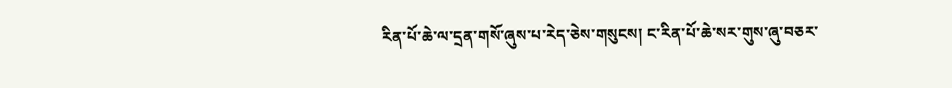རིན་པོ་ཆེ་ལ་དྲན་གསོ་ཞུས་པ་རེད་ཅེས་གསུངས། ང་རིན་པོ་ཆེ་སར་གུས་ཞུ་བཅར་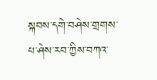སྐབས་དགེ་བཤེས་གྲགས་པ་ཤེས་རབ་ཀྱིས་བཀའ་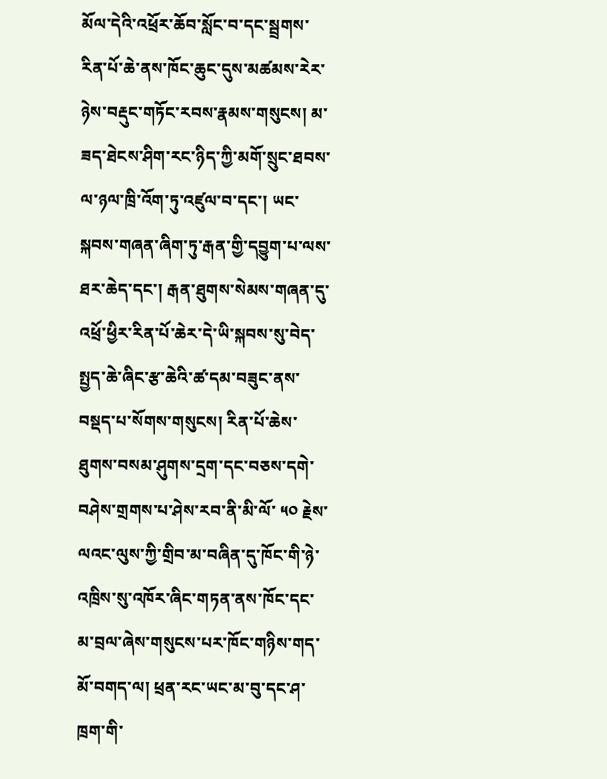མོལ་དེའི་འཕྲོར་ཆོབ་སློང་བ་དང་སྦྲགས་རིན་པོ་ཆེ་ནས་ཁོང་ཆུང་དུས་མཚམས་རེར་ཉེས་བརྡུང་གཏོང་རབས་རྣམས་གསུངས། མ་ཟད་ཐེངས་ཤིག་རང་ཉིད་ཀྱི་མགོ་སྲུང་ཐབས་ལ་ཉལ་ཁྲི་འོག་ཏུ་འཛུལ་བ་དང་། ཡང་སྐབས་གཞན་ཞིག་ཏུ་རྒན་གྱི་དབྱུག་པ་ལས་ཐར་ཆེད་དང་། རྒན་ཐུགས་སེམས་གཞན་དུ་འཕྲོ་ཕྱིར་རིན་པོ་ཆེར་དེ་ཡི་སྐབས་སུ་བེད་སྤྱད་ཆེ་ཞིང་རྩ་ཆེའི་ཚ་དམ་བཟུང་ནས་བསྡད་པ་སོགས་གསུངས། རིན་པོ་ཆེས་ཐུགས་བསམ་ཤུགས་དྲག་དང་བཅས་དགེ་བཤེས་གྲགས་པ་ཤེས་རབ་ནི་མི་ལོ་ ༥༠ རྗེས་ལའང་ལུས་ཀྱི་གྲིབ་མ་བཞིན་དུ་ཁོང་གི་ཉེ་འཁྲིས་སུ་འཁོར་ཞིང་གཏན་ནས་ཁོང་དང་མ་བྲལ་ཞེས་གསུངས་པར་ཁོང་གཉིས་གད་མོ་བགད་ལ། ཕྲན་རང་ཡང་མ་བུ་དང་ཤ་ཁྲག་གི་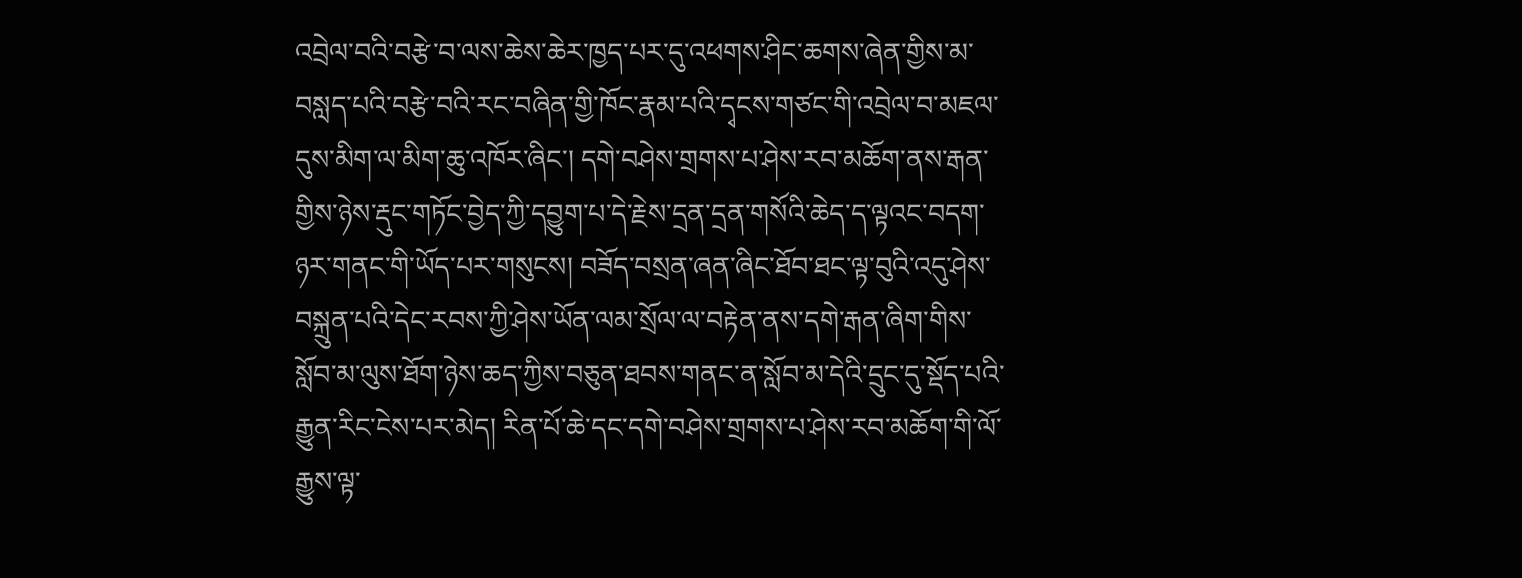འབྲེལ་བའི་བརྩེ་བ་ལས་ཆེས་ཆེར་ཁྱད་པར་དུ་འཕགས་ཤིང་ཆགས་ཞེན་གྱིས་མ་བསླད་པའི་བརྩེ་བའི་རང་བཞིན་གྱི་ཁོང་རྣམ་པའི་དྭངས་གཙང་གི་འབྲེལ་བ་མཇལ་དུས་མིག་ལ་མིག་ཆུ་འཁོར་ཞིང་། དགེ་བཤེས་གྲགས་པ་ཤེས་རབ་མཆོག་ནས་རྒན་གྱིས་ཉེས་རྡུང་གཏོང་བྱེད་ཀྱི་དབྱུག་པ་དེ་རྗེས་དྲན་དྲན་གསོའི་ཆེད་ད་ལྟའང་བདག་ཉར་གནང་གི་ཡོད་པར་གསུངས། བཟོད་བསྲན་ཞན་ཞིང་ཐོབ་ཐང་ལྟ་བུའི་འདུ་ཤེས་བསྐྲུན་པའི་དེང་རབས་ཀྱི་ཤེས་ཡོན་ལམ་སྲོལ་ལ་བརྟེན་ནས་དགེ་རྒན་ཞིག་གིས་སློབ་མ་ལུས་ཐོག་ཉེས་ཆད་ཀྱིས་བཅུན་ཐབས་གནང་ན་སློབ་མ་དེའི་དྲུང་དུ་སྡོད་པའི་རྒྱུན་རིང་ངེས་པར་མེད། རིན་པོ་ཆེ་དང་དགེ་བཤེས་གྲགས་པ་ཤེས་རབ་མཆོག་གི་ལོ་རྒྱུས་ལྟ་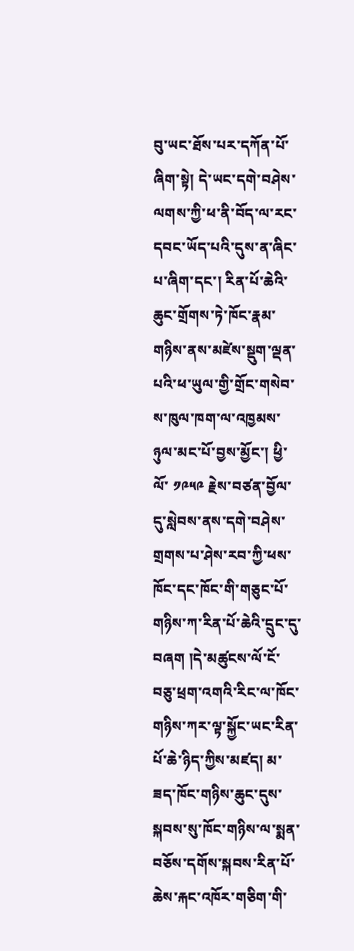བུ་ཡང་ཐོས་པར་དཀོན་པོ་ཞིག་སྟེ། དེ་ཡང་དགེ་བཤེས་ལགས་ཀྱི་ཕ་ནི་བོད་ལ་རང་དབང་ཡོད་པའི་དུས་ན་ཞིང་པ་ཞིག་དང་། རིན་པོ་ཆེའི་ཆུང་གྲོགས་ཏེ་ཁོང་རྣམ་གཉིས་ནས་མཛེས་སྡུག་ལྡན་པའི་ཕ་ཡུལ་གྱི་གྲོང་གསེབ་ས་ཁུལ་ཁག་ལ་འཁྱམས་ཉུལ་མང་པོ་བྱས་མྱོང་། ཕྱི་ལོ་ ༡༩༥༩ རྗེས་བཙན་བྱོལ་དུ་སླེབས་ནས་དགེ་བཤེས་གྲགས་པ་ཤེས་རབ་ཀྱི་ཕས་ཁོང་དང་ཁོང་གི་གཅུང་པོ་གཉིས་ཀ་རིན་པོ་ཆེའི་དྲུང་དུ་བཞག །དེ་མཚུངས་ལོ་ངོ་བཅུ་ཕྲག་འགའི་རིང་ལ་ཁོང་གཉིས་ཀར་ལྟ་སྐྱོང་ཡང་རིན་པོ་ཆེ་ཉིད་ཀྱིས་མཛད། མ་ཟད་ཁོང་གཉིས་ཆུང་དུས་སྐབས་སུ་ཁོང་གཉིས་ལ་སྨན་བཅོས་དགོས་སྐབས་རིན་པོ་ཆེས་རྐང་འཁོར་གཅིག་གི་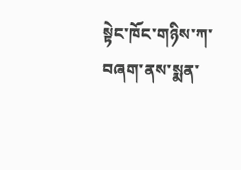སྟེང་ཁོང་གཉིས་ཀ་བཞག་ནས་སྨན་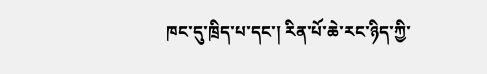ཁང་དུ་ཁྲིད་པ་དང་། རིན་པོ་ཆེ་རང་ཉིད་ཀྱི་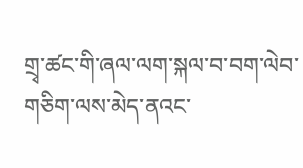གྲྭ་ཚང་གི་ཞལ་ལག་སྐལ་བ་བག་ལེབ་གཅིག་ལས་མེད་ནའང་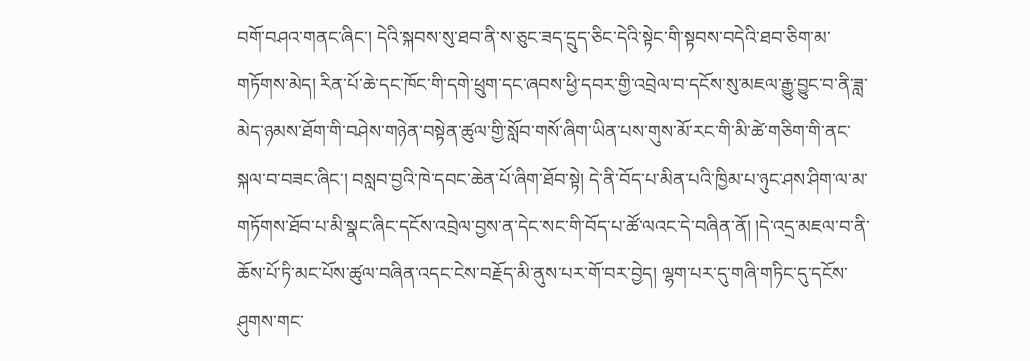བགོ་བཤའ་གནང་ཞིང་། དེའི་སྐབས་སུ་ཐབ་ནི་ས་ཅུང་ཟད་དྲུད་ཅིང་དེའི་སྟེང་གི་སྟབས་བདེའི་ཐབ་ཅིག་མ་གཏོགས་མེད། རིན་པོ་ཆེ་དང་ཁོང་གི་དགེ་ཕྲུག་དང་ཞབས་ཕྱི་དབར་གྱི་འབྲེལ་བ་དངོས་སུ་མཇལ་རྒྱུ་བྱུང་བ་ནི་ཟླ་མེད་ཉམས་ཐོག་གི་བཤེས་གཉེན་བསྟེན་ཚུལ་གྱི་སློབ་གསོ་ཞིག་ཡིན་པས་གུས་མོ་རང་གི་མི་ཚེ་གཅིག་གི་ནང་སྐལ་བ་བཟང་ཞིང་། བསླབ་བྱའི་ཁེ་དབང་ཆེན་པོ་ཞིག་ཐོབ་སྟེ། དེ་ནི་བོད་པ་མིན་པའི་ཁྱིམ་པ་ཉུང་ཤས་ཤིག་ལ་མ་གཏོགས་ཐོབ་པ་མི་སྣང་ཞིང་དངོས་འབྲེལ་བྱས་ན་དེང་སང་གི་བོད་པ་ཚོ་ལའང་དེ་བཞིན་ནོ། །དེ་འདྲ་མཇལ་བ་ནི་ཆོས་པོ་ཏི་མང་པོས་ཚུལ་བཞིན་འདང་ངེས་བརྗོད་མི་ནུས་པར་གོ་བར་བྱེད། ལྷག་པར་དུ་གཞི་གཏིང་དུ་དངོས་ཤུགས་གང་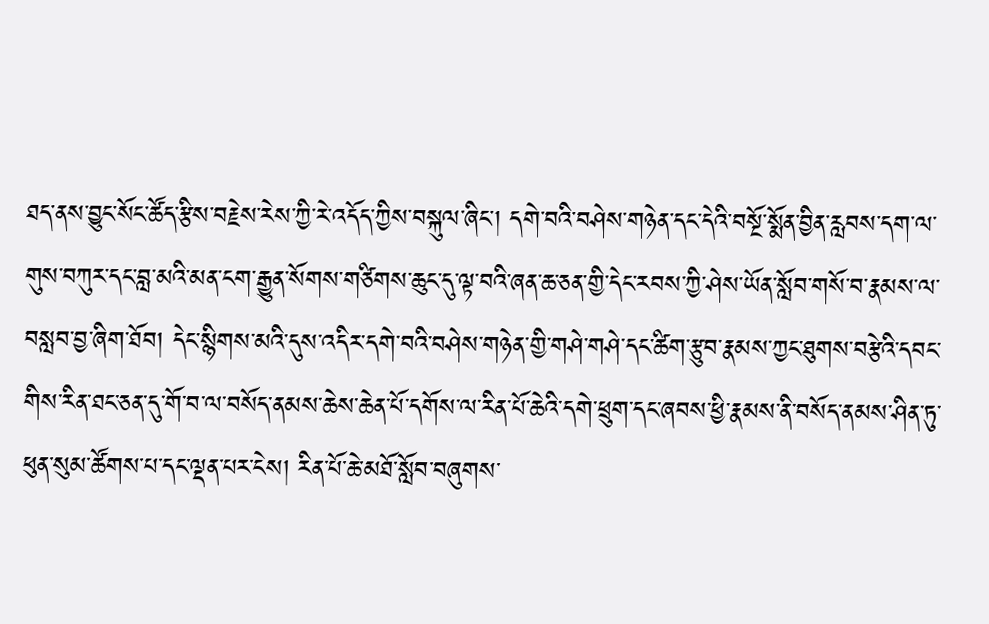ཐད་ནས་བྱུང་སོང་ཚོད་རྩིས་བརྗེས་རེས་ཀྱི་རེ་འདོད་ཀྱིས་བསྐུལ་ཞིང་། དགེ་བའི་བཤེས་གཉེན་དང་དེའི་བསྔོ་སྨོན་བྱིན་རླབས་དག་ལ་གུས་བཀུར་དང་བླ་མའི་མན་ངག་རྒྱུན་སོགས་གཙིགས་ཆུང་དུ་ལྟ་བའི་ཞན་ཆ་ཅན་གྱི་དེང་རབས་ཀྱི་ཤེས་ཡོན་སློབ་གསོ་བ་རྣམས་ལ་བསླབ་བྱ་ཞིག་ཐོབ། དེང་སྙིགས་མའི་དུས་འདིར་དགེ་བའི་བཤེས་གཉེན་གྱི་གཤེ་གཤེ་དང་ཚིག་རྩུབ་རྣམས་ཀྱང་ཐུགས་བརྩེའི་དབང་གིས་རིན་ཐང་ཅན་དུ་གོ་བ་ལ་བསོད་ནམས་ཆེས་ཆེན་པོ་དགོས་ལ་རིན་པོ་ཆེའི་དགེ་ཕྲུག་དང་ཞབས་ཕྱི་རྣམས་ནི་བསོད་ནམས་ཤིན་ཏུ་ཕུན་སུམ་ཚོགས་པ་དང་ལྡན་པར་ངེས། རིན་པོ་ཆེ་མཐོ་སློབ་བཞུགས་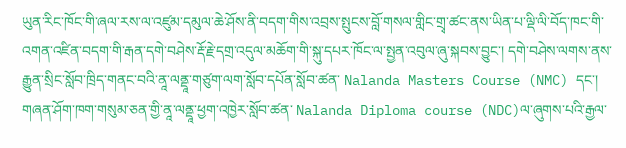ཡུན་རིང་ཁོང་གི་ཞལ་རས་ལ་འཛུམ་དམུལ་ཆེ་ཤོས་ནི་བདག་གིས་འབྲས་སྤུངས་བློ་གསལ་གླིང་གྲྭ་ཚང་ནས་ཡིན་པ་ལྡི་ལི་བོད་ཁང་གི་འགན་འཛིན་བདག་གི་རྒན་དགེ་བཤེས་རྡོ་རྗེ་དགྲ་འདུལ་མཆོག་གི་སྐུ་དཔར་ཁོང་ལ་སྤྱན་འབུལ་ཞུ་སྐབས་བྱུང་། དགེ་བཤེས་ལགས་ནས་རྒྱུན་སྲིང་སློབ་ཁྲིད་གནང་བའི་ནཱ་ལནྡཱ་གཙུག་ལག་སློབ་དཔོན་སློབ་ཚན་ Nalanda Masters Course (NMC) དང་། གཞན་ཤོག་ཁག་གསུམ་ཅན་གྱི་ནཱ་ལནྡཱ་ཕྱག་འཁྱེར་སློབ་ཚན་ Nalanda Diploma course (NDC)ལ་ཞུགས་པའི་རྒྱལ་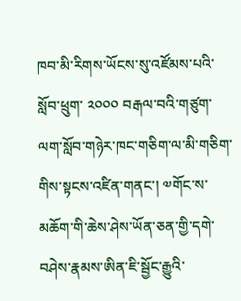ཁབ་མི་རིགས་ཡོངས་སུ་འཛོམས་པའི་སློབ་ཕྲུག་ ༢༠༠༠ བརྒལ་བའི་གཙུག་ལག་སློབ་གཉེར་ཁང་གཅིག་ལ་མི་གཅིག་གིས་སྟངས་འཛིན་གནང་། ༧གོང་ས་མཆོག་གི་ཆེས་ཤེས་ཡོན་ཅན་གྱི་དགེ་བཤེས་རྣམས་ཨིན་ཇི་སྦྱོང་རྒྱུའི་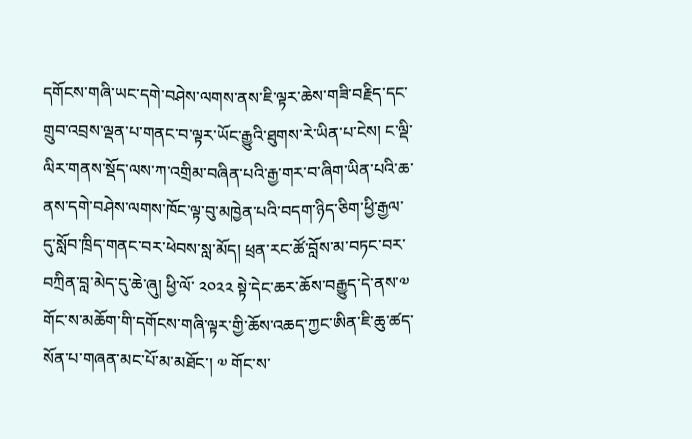དགོངས་གཞི་ཡང་དགེ་བཤེས་ལགས་ནས་ཇི་ལྟར་ཆེས་གཟི་བརྗིད་དང་གྲུབ་འབྲས་ལྡན་པ་གནང་བ་ལྟར་ཡོང་རྒྱུའི་ཐུགས་རེ་ཡིན་པ་ངེས། ང་ལྡི་ལིར་གནས་སྡོད་ལས་ཀ་འགྲིམ་བཞིན་པའི་རྒྱ་གར་བ་ཞིག་ཡིན་པའི་ཆ་ནས་དགེ་བཤེས་ལགས་ཁོང་ལྟ་བུ་མཁྱེན་པའི་བདག་ཉིད་ཅིག་ཕྱི་རྒྱལ་དུ་སློབ་ཁྲིད་གནང་བར་ཕེབས་སླ་མོད། ཕྲན་རང་ཚོ་བློས་མ་བཏང་བར་བཀྲིན་བླ་མེད་དུ་ཆེ་ཞུ། ཕྱི་ལོ་ ༢༠༢༢ སྟེ་དེང་ཆར་ཆོས་བརྒྱུད་དེ་ནས་༧ གོང་ས་མཆོག་གི་དགོངས་གཞི་ལྟར་གྱི་ཆོས་འཆད་ཀྱང་ཨིན་ཇི་ཆུ་ཚད་སོན་པ་གཞན་མང་པོ་མ་མཐོང་། ༧ གོང་ས་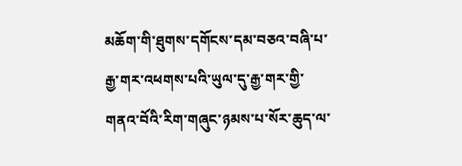མཆོག་གི་ཐུགས་དགོངས་དམ་བཅའ་བཞི་པ་རྒྱ་གར་འཕགས་པའི་ཡུལ་དུ་རྒྱ་གར་གྱི་གནའ་བོའི་རིག་གཞུང་ཉམས་པ་སོར་ཆུད་ལ་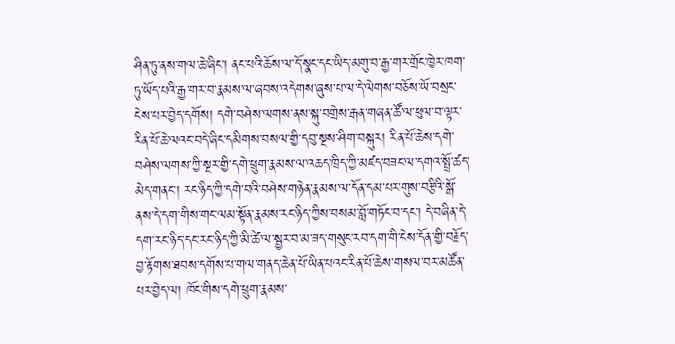ཤིན་ཏུ་ནས་གལ་ཆེ་ཞིང་། ནང་པའི་ཆོས་ལ་དོ་སྣང་དང་ཡིད་མགུ་བ་རྒྱ་གར་གྲོང་ཁྱེར་ཁག་ཏུ་ཡོད་པའི་རྒྱ་གར་བ་རྣམས་ལ་ཞབས་འདེགས་ཞུས་པ་ལ་དེ་ལེགས་བཅོས་ཡོ་བསྲང་ངེས་པར་བྱེད་དགོས། དགེ་བཤེས་ལགས་ནས་སྐུ་བགྲེས་རྒན་གཞན་ཚོ་ལ་ཕུལ་བ་ལྟར་རིན་པོ་ཆེ་ལའང་བདེ་ཞིང་དམིགས་བསལ་གྱི་དབུ་སྔས་ཤིག་བསྐུར། རིན་པོ་ཆེས་དགེ་བཤེས་ལགས་ཀྱི་སྔར་གྱི་དགེ་ཕྲུག་རྣམས་ལ་འཆད་ཁྲིད་ཀྱི་མཛད་བཟང་ལ་དགའ་སྤྲོ་ཚད་མེད་གནང་། རང་ཉིད་ཀྱི་དགེ་བའི་བཤེས་གཉེན་རྣམས་ལ་དོན་དམ་པར་གུས་བརྩིའི་སྒོ་ནས་དེ་དག་གིས་གང་ལམ་སྟོན་རྣམས་རང་ཉིད་ཀྱིས་བསམ་བློ་གཏོང་བ་དང་། དེ་བཞིན་དེ་དག་རང་ཉིད་དང་རང་ཉིད་ཀྱི་མི་ཚེ་ལ་སྦྱར་བ་མ་ཟད་གསུང་རབ་དག་གི་ངེས་དོན་གྱི་བརྗོད་བྱ་རྟོགས་ཐབས་དགོས་པ་གལ་གནད་ཆེན་པོ་ཡིན་པའང་རིན་པོ་ཆེས་གསལ་བར་མཚོན་པར་བྱེད་ལ། ཁོང་གིས་དགེ་ཕྲུག་རྣམས་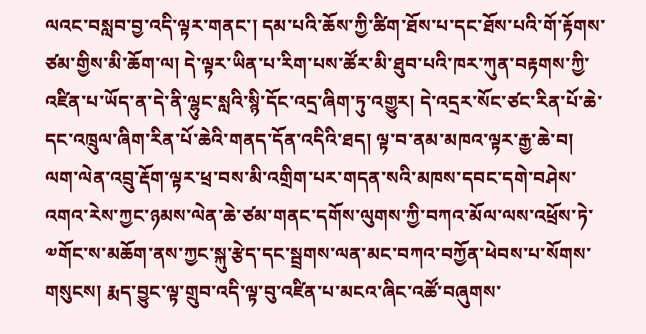ལའང་བསླབ་བྱ་འདི་ལྟར་གནང་། དམ་པའི་ཆོས་ཀྱི་ཚིག་ཐོས་པ་དང་ཐོས་པའི་གོ་རྟོགས་ཙམ་གྱིས་མི་ཆོག་ལ། དེ་ལྟར་ཡིན་པ་རིག་པས་ཚོར་མི་ཐུབ་པའི་ཁར་ཀུན་བརྟགས་ཀྱི་འཛིན་པ་ཡོད་ན་དེ་ནི་ལྷུང་སླའི་སྙི་དོང་འདྲ་ཞིག་ཏུ་འགྱུར། དེ་འདྲར་སོང་ཙང་རིན་པོ་ཆེ་དང་འཁྲུལ་ཞིག་རིན་པོ་ཆེའི་གནད་དོན་འདིའི་ཐད། ལྟ་བ་ནམ་མཁའ་ལྟར་རྒྱ་ཆེ་བ། ལག་ལེན་འབྲུ་རྡོག་ལྟར་ཕྲ་བས་མི་འགྲིག་པར་གདན་སའི་མཁས་དབང་དགེ་བཤེས་འགའ་རེས་ཀྱང་ཉམས་ལེན་ཆེ་ཙམ་གནང་དགོས་ལུགས་ཀྱི་བཀའ་མོལ་ལས་འཕྲོས་ཏེ་༧གོང་ས་མཆོག་ནས་ཀྱང་སྐུ་རྩེད་དང་སྦྲགས་ལན་མང་བཀའ་བཀྱོན་ཕེབས་པ་སོགས་གསུངས། རྨད་བྱུང་ལྟ་གྲུབ་འདི་ལྟ་བུ་འཛིན་པ་མངའ་ཞིང་འཚོ་བཞུགས་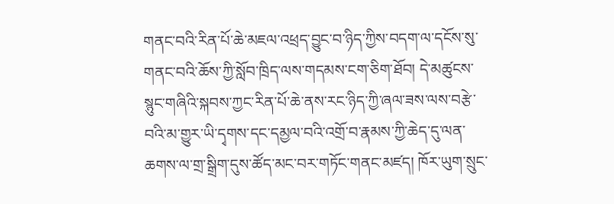གནང་བའི་རིན་པོ་ཆེ་མཇལ་འཕྲད་བྱུང་བ་ཉིད་ཀྱིས་བདག་ལ་དངོས་སུ་གནང་བའི་ཆོས་ཀྱི་སློབ་ཁྲིད་ལས་གདམས་ངག་ཅིག་ཐོབ། དེ་མཚུངས་སྙུང་གཞིའི་སྐབས་ཀྱང་རིན་པོ་ཆེ་ནས་རང་ཉིད་ཀྱི་ཞལ་ཟས་ལས་བརྩེ་བའི་མ་གྱུར་ཡི་དྭགས་དང་དམྱལ་བའི་འགྲོ་བ་རྣམས་ཀྱི་ཆེད་དུ་ལན་ཆགས་ལ་གྲ་སྒྲིག་དུས་ཚོད་མང་བར་གཏོང་གནང་མཛད། ཁོར་ཡུག་སྲུང་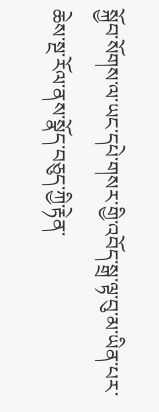སྐྱོབ་སོགས་ལ་ཡང་དཔེ་གསར་གྱི་འབོད་སྒྲ་ལྟ་བུ་མ་ཡིན་པར་ཆེས་སྔ་རོལ་ནས་སྣོད་བཅུད་ཀྱི་རྟེན་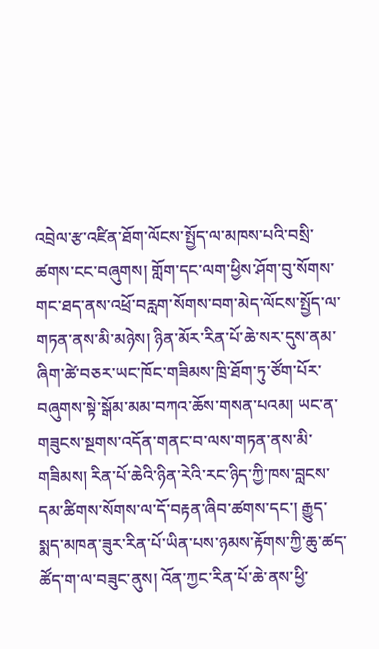འབྲེལ་རྩ་འཛིན་ཐོག་ལོངས་སྤྱོད་ལ་མཁས་པའི་བསྲི་ཚགས་ངང་བཞུགས། གློག་དང་ལག་ཕྱིས་ཤོག་བུ་སོགས་གང་ཐད་ནས་འཕྲོ་བརླག་སོགས་བག་མེད་ལོངས་སྤྱོད་ལ་གཏན་ནས་མི་མཉེས། ཉིན་མོར་རིན་པོ་ཆེ་སར་དུས་ནམ་ཞིག་ཚེ་བཅར་ཡང་ཁོང་གཟིམས་ཁྲི་ཐོག་ཏུ་ཙོག་པོར་བཞུགས་སྟེ་སྒོམ་མམ་བཀའ་ཆོས་གསན་པའམ། ཡང་ན་གཟུངས་སྔགས་འདོན་གནང་བ་ལས་གཏན་ནས་མི་གཟིམས། རིན་པོ་ཆེའི་ཉིན་རེའི་རང་ཉིད་ཀྱི་ཁས་བླངས་དམ་ཚིགས་སོགས་ལ་དོ་བརྟན་ཞིབ་ཚགས་དང་། རྒྱུད་སྨད་མཁན་ཟུར་རིན་པོ་ཡིན་པས་ཉམས་རྟོགས་ཀྱི་ཆུ་ཚད་ཚོད་ག་ལ་བཟུང་ནུས། འོན་ཀྱང་རིན་པོ་ཆེ་ནས་ཕྱི་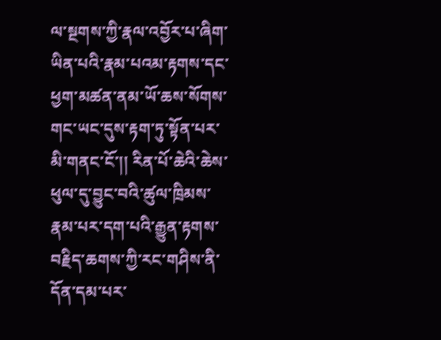ལ་སྔགས་ཀྱི་རྣལ་འབྱོར་པ་ཞིག་ཡིན་པའི་རྣམ་པའམ་རྟགས་དང་ཕྱག་མཚན་ནམ་ཡོ་ཆས་སོགས་གང་ཡང་དུས་རྟག་ཏུ་སྟོན་པར་མི་གནང་ངོ་།། རིན་པོ་ཆེའི་ཆེས་ཕུལ་དུ་བྱུང་བའི་ཚུལ་ཁྲིམས་རྣམ་པར་དག་པའི་རྒྱུན་རྟགས་བརྗིད་ཆགས་ཀྱི་རང་གཤིས་ནི་དོན་དམ་པར་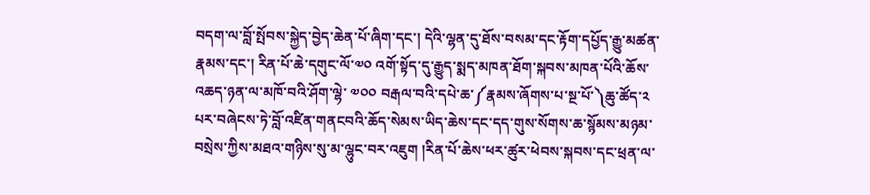བདག་ལ་བློ་སྤོབས་སྐྱེད་བྱེད་ཆེན་པོ་ཞིག་དང་། དེའི་ལྷན་དུ་ཐོས་བསམ་དང་རྟོག་དཔྱོད་རྒྱུ་མཚན་རྣམས་དང་། རིན་པོ་ཆེ་དགུང་ལོ་༧༠ འགོ་སྟོད་དུ་རྒྱུད་སྨད་མཁན་ཐོག་སྐབས་མཁན་པོའི་ཆོས་འཆད་ཉན་ལ་མཁོ་བའི་ཤོག་ལྷེ་ ༧༠༠ བརྒལ་བའི་དཔེ་ཆ་༼རྣམས་ཞོགས་པ་སྔ་པོ་༽ཆུ་ཚོད་༢ པར་བཞེངས་ཏེ་བློ་འཛིན་གནངབའི་ཆོད་སེམས་ཡིད་ཆེས་དང་དད་གུས་སོགས་ཆ་སྙོམས་མཉམ་བསྲེས་ཀྱིས་མཐའ་གཉིས་སུ་མ་ལྷུང་བར་འཇུག །རིན་པོ་ཆེས་ཕར་ཚུར་ཕེབས་སྐབས་དང་ཕྲན་ལ་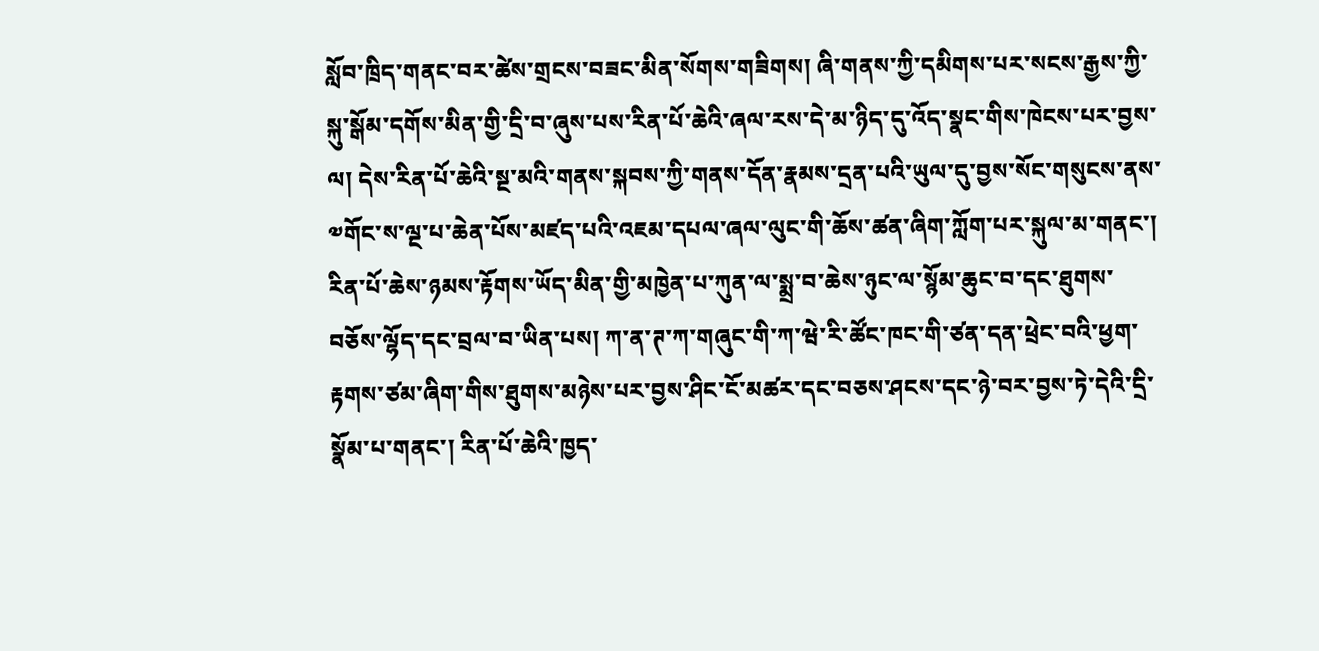སློབ་ཁྲིད་གནང་བར་ཚེས་གྲངས་བཟང་མིན་སོགས་གཟིགས། ཞི་གནས་ཀྱི་དམིགས་པར་སངས་རྒྱས་ཀྱི་སྐུ་སྒོམ་དགོས་མིན་གྱི་དྲི་བ་ཞུས་པས་རིན་པོ་ཆེའི་ཞལ་རས་དེ་མ་ཉིད་དུ་འོད་སྣང་གིས་ཁེངས་པར་བྱས་ལ། དེས་རིན་པོ་ཆེའི་སྔ་མའི་གནས་སྐབས་ཀྱི་གནས་དོན་རྣམས་དྲན་པའི་ཡུལ་དུ་བྱས་སོང་གསུངས་ནས་༧གོང་ས་ལྔ་པ་ཆེན་པོས་མཛད་པའི་འཇམ་དཔལ་ཞལ་ལུང་གི་ཆོས་ཚན་ཞིག་ཀློག་པར་སྐུལ་མ་གནང་། རིན་པོ་ཆེས་ཉམས་རྟོགས་ཡོད་མིན་གྱི་མཁྱེན་པ་ཀུན་ལ་སྨྲ་བ་ཆེས་ཉུང་ལ་སྙོམ་ཆུང་བ་དང་ཐུགས་བཅོས་ལྷོད་དང་བྲལ་བ་ཡིན་པས། ཀ་ན་ཊ་ཀ་གཞུང་གི་ཀ་ཝེ་རི་ཚོང་ཁང་གི་ཙན་དན་ཕྲེང་བའི་ཕྱག་རྟགས་ཙམ་ཞིག་གིས་ཐུགས་མཉེས་པར་བྱས་ཤིང་ངོ་མཚར་དང་བཅས་ཤངས་དང་ཉེ་བར་བྱས་ཏེ་དེའི་དྲི་སྣོམ་པ་གནང་། རིན་པོ་ཆེའི་ཁྱད་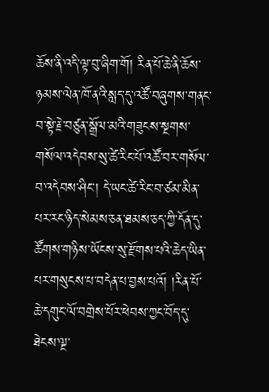ཆོས་ནི་འདི་ལྟ་བུ་ཞིག་གོ། རིན་པོ་ཆེ་ནི་ཆོས་ཉམས་ལེན་ཁོ་ནའི་སླད་དུ་འཚོ་བཞུགས་གནང་བ་སྟེ་རྗེ་བཙུན་སྒྲོལ་མའི་གཟུངས་སྔགས་གསོལ་འདེབས་སུ་ཚེ་རིང་པོ་འཚོ་བར་གསོལ་བ་འདེབས་ཤིང་། དེ་ཡང་ཚེ་རིང་བ་ཙམ་མིན་པར་རང་ཉིད་སེམས་ཅན་ཐམས་ཅད་ཀྱི་དོན་དུ་ཚོགས་གཉིས་ཡོངས་སུ་རྫོགས་པའི་ཆེད་ཡིན་པར་གསུངས་པ་བདེན་པ་བྱས་པའོ། །རིན་པོ་ཆེ་དགུང་ལོ་བགྲེས་པོར་ཕེབས་ཀྱང་བོད་དུ་ཐེངས་ལྔ་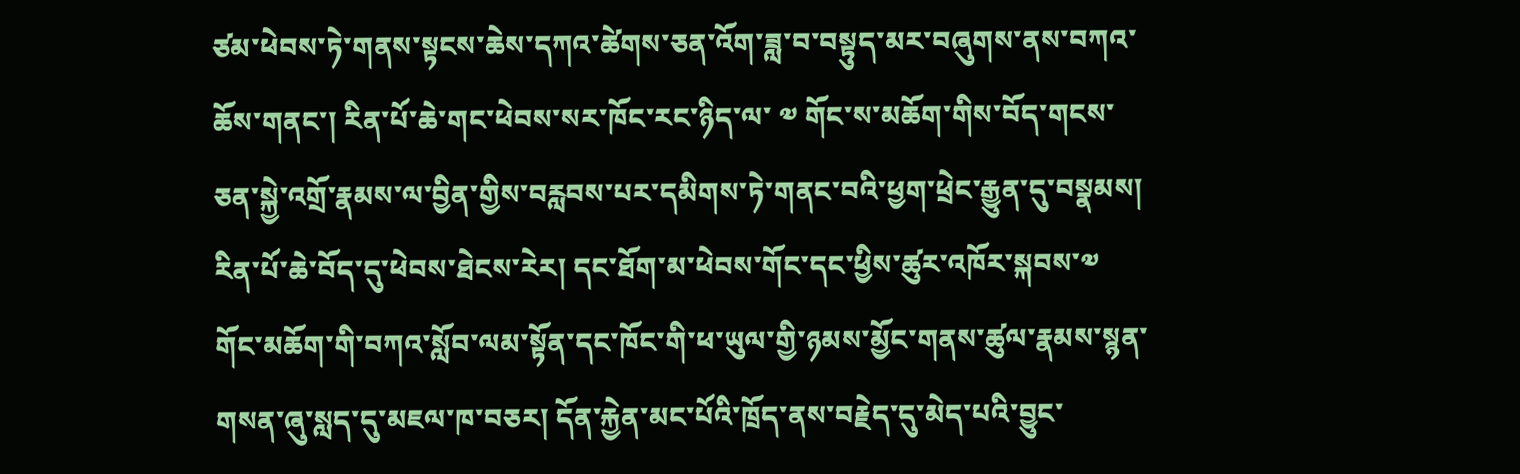ཙམ་ཕེབས་ཏེ་གནས་སྟངས་ཆེས་དཀའ་ཚེགས་ཅན་འོག་ཟླ་བ་བསྟུད་མར་བཞུགས་ནས་བཀའ་ཆོས་གནང་། རིན་པོ་ཆེ་གང་ཕེབས་སར་ཁོང་རང་ཉིད་ལ་ ༧ གོང་ས་མཆོག་གིས་བོད་གངས་ཅན་སྐྱེ་འགྲོ་རྣམས་ལ་བྱིན་གྱིས་བརླབས་པར་དམིགས་ཏེ་གནང་བའི་ཕྱག་ཕྲེང་རྒྱུན་དུ་བསྣམས། རིན་པོ་ཆེ་བོད་དུ་ཕེབས་ཐེངས་རེར། དང་ཐོག་མ་ཕེབས་གོང་དང་ཕྱིས་ཚུར་འཁོར་སྐབས་༧ གོང་མཆོག་གི་བཀའ་སློབ་ལམ་སྟོན་དང་ཁོང་གི་ཕ་ཡུལ་གྱི་ཉམས་མྱོང་གནས་ཚུལ་རྣམས་སྙན་གསན་ཞུ་སླད་དུ་མཇལ་ཁ་བཅར། དོན་རྐྱེན་མང་པོའི་ཁྲོད་ནས་བརྗེད་དུ་མེད་པའི་བྱུང་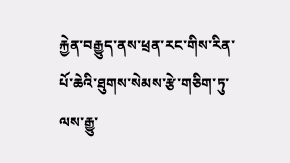རྐྱེན་བརྒྱུད་ནས་ཕྲན་རང་གིས་རིན་པོ་ཆེའི་ཐུགས་སེམས་རྩེ་གཅིག་ཏུ་ལས་རྒྱུ་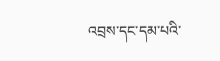འབྲས་དང་དམ་པའི་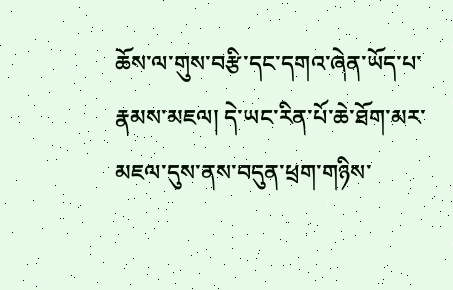ཆོས་ལ་གུས་བརྩི་དང་དགའ་ཞེན་ཡོད་པ་རྣམས་མཇལ། དེ་ཡང་རིན་པོ་ཆེ་ཐོག་མར་མཇལ་དུས་ནས་བདུན་ཕྲག་གཉིས་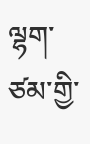ལྷག་ཙམ་གྱི་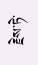རྗེས་ཏེ་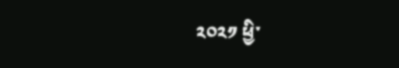༢༠༢༡ ཕྱི་